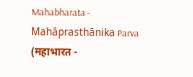Mahabharata - Mahāprasthānika Parva (महाभारत -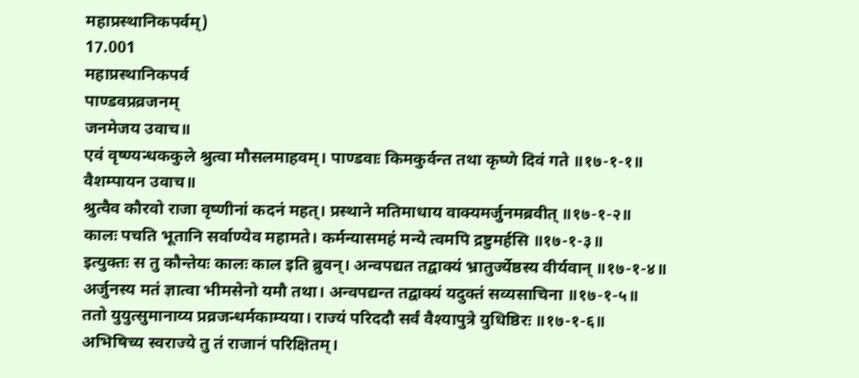महाप्रस्थानिकपर्वम्)
17.001
महाप्रस्थानिकपर्व
पाण्डवप्रव्रजनम्
जनमेजय उवाच॥
एवं वृष्ण्यन्धककुले श्रुत्वा मौसलमाहवम्। पाण्डवाः किमकुर्वन्त तथा कृष्णे दिवं गते ॥१७-१-१॥
वैशम्पायन उवाच॥
श्रुत्वैव कौरवो राजा वृष्णीनां कदनं महत्। प्रस्थाने मतिमाधाय वाक्यमर्जुनमब्रवीत् ॥१७-१-२॥
कालः पचति भूतानि सर्वाण्येव महामते। कर्मन्यासमहं मन्ये त्वमपि द्रष्टुमर्हसि ॥१७-१-३॥
इत्युक्तः स तु कौन्तेयः कालः काल इति ब्रुवन्। अन्वपद्यत तद्वाक्यं भ्रातुर्ज्येष्ठस्य वीर्यवान् ॥१७-१-४॥
अर्जुनस्य मतं ज्ञात्वा भीमसेनो यमौ तथा। अन्वपद्यन्त तद्वाक्यं यदुक्तं सव्यसाचिना ॥१७-१-५॥
ततो युयुत्सुमानाय्य प्रव्रजन्धर्मकाम्यया। राज्यं परिददौ सर्वं वैश्यापुत्रे युधिष्ठिरः ॥१७-१-६॥
अभिषिच्य स्वराज्ये तु तं राजानं परिक्षितम्।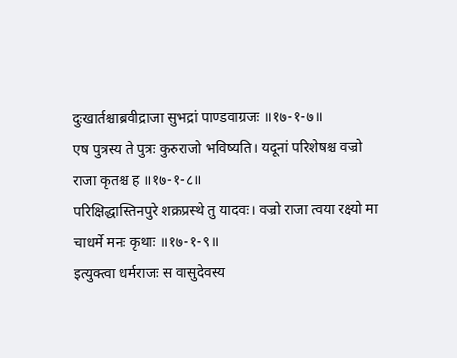दुःखार्तश्चाब्रवीद्राजा सुभद्रां पाण्डवाग्रजः ॥१७-१-७॥
एष पुत्रस्य ते पुत्रः कुरुराजो भविष्यति। यदूनां परिशेषश्च वज्रो राजा कृतश्च ह ॥१७-१-८॥
परिक्षिद्धास्तिनपुरे शक्रप्रस्थे तु यादवः। वज्रो राजा त्वया रक्ष्यो मा चाधर्मे मनः कृथाः ॥१७-१-९॥
इत्युक्त्वा धर्मराजः स वासुदेवस्य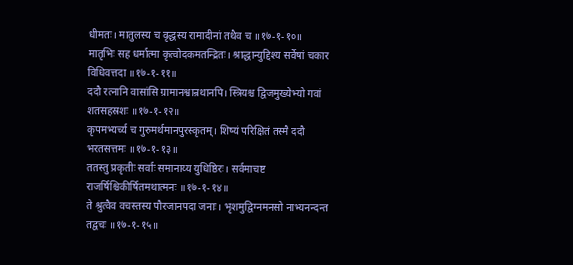धीमतः। मातुलस्य च वृद्धस्य रामादीनां तथैव च ॥१७-१-१०॥
मातृभिः सह धर्मात्मा कृत्वोदकमतन्द्रितः। श्राद्धान्युद्दिश्य सर्वेषां चकार विधिवत्तदा ॥१७-१-११॥
ददौ रत्नानि वासांसि ग्रामानश्वान्रथानपि। स्त्रियश्च द्विजमुख्येभ्यो गवां शतसहस्रशः ॥१७-१-१२॥
कृपमभ्यर्च्य च गुरुमर्थमानपुरस्कृतम्। शिष्यं परिक्षितं तस्मै ददौ भरतसत्तमः ॥१७-१-१३॥
ततस्तु प्रकृतीः सर्वाः समानाय्य युधिष्ठिरः। सर्वमाचष्ट राजर्षिश्चिकीर्षितमथात्मनः ॥१७-१-१४॥
ते श्रुत्वैव वचस्तस्य पौरजानपदा जनाः। भृशमुद्विग्नमनसो नाभ्यनन्दन्त तद्वचः ॥१७-१-१५॥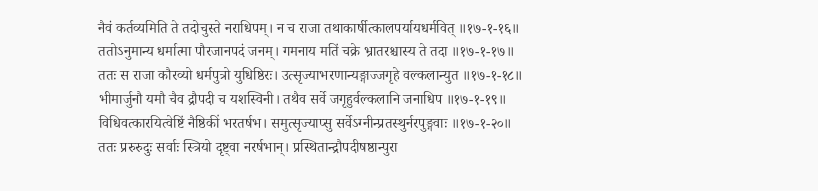नैवं कर्तव्यमिति ते तदोचुस्ते नराधिपम्। न च राजा तथाकार्षीत्कालपर्यायधर्मवित् ॥१७-१-१६॥
ततोऽनुमान्य धर्मात्मा पौरजानपदं जनम्। गमनाय मतिं चक्रे भ्रातरश्चास्य ते तदा ॥१७-१-१७॥
ततः स राजा कौरव्यो धर्मपुत्रो युधिष्ठिरः। उत्सृज्याभरणान्यङ्गाज्जगृहे वल्कलान्युत ॥१७-१-१८॥
भीमार्जुनौ यमौ चैव द्रौपदी च यशस्विनी। तथैव सर्वे जगृहुर्वल्कलानि जनाधिप ॥१७-१-१९॥
विधिवत्कारयित्वेष्टिं नैष्ठिकीं भरतर्षभ। समुत्सृज्याप्सु सर्वेऽग्नीन्प्रतस्थुर्नरपुङ्गवाः ॥१७-१-२०॥
ततः प्ररुरुदुः सर्वाः स्त्रियो दृष्ट्वा नरर्षभान्। प्रस्थितान्द्रौपदीषष्ठान्पुरा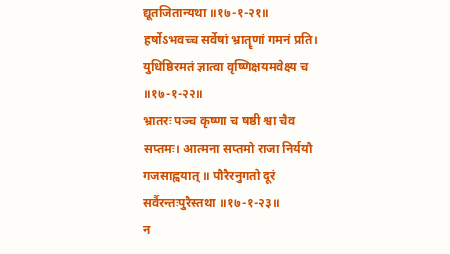द्यूतजितान्यथा ॥१७-१-२१॥
हर्षोऽभवच्च सर्वेषां भ्रातॄणां गमनं प्रति। युधिष्ठिरमतं ज्ञात्वा वृष्णिक्षयमवेक्ष्य च ॥१७-१-२२॥
भ्रातरः पञ्च कृष्णा च षष्ठी श्वा चैव सप्तमः। आत्मना सप्तमो राजा निर्ययौ गजसाह्वयात् ॥ पौरैरनुगतो दूरं सर्वैरन्तःपुरैस्तथा ॥१७-१-२३॥
न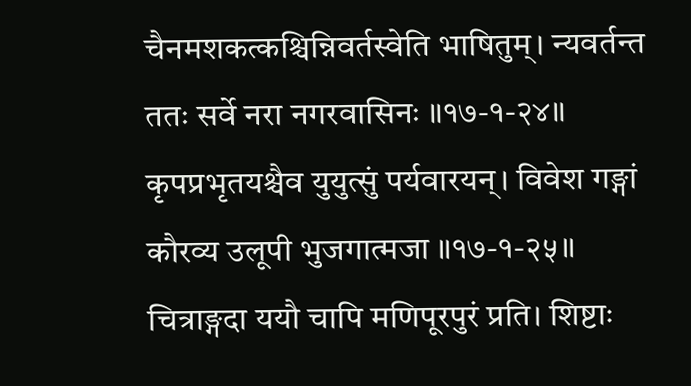चैनमशकत्कश्चिन्निवर्तस्वेति भाषितुम्। न्यवर्तन्त ततः सर्वे नरा नगरवासिनः ॥१७-१-२४॥
कृपप्रभृतयश्चैव युयुत्सुं पर्यवारयन्। विवेश गङ्गां कौरव्य उलूपी भुजगात्मजा ॥१७-१-२५॥
चित्राङ्गदा ययौ चापि मणिपूरपुरं प्रति। शिष्टाः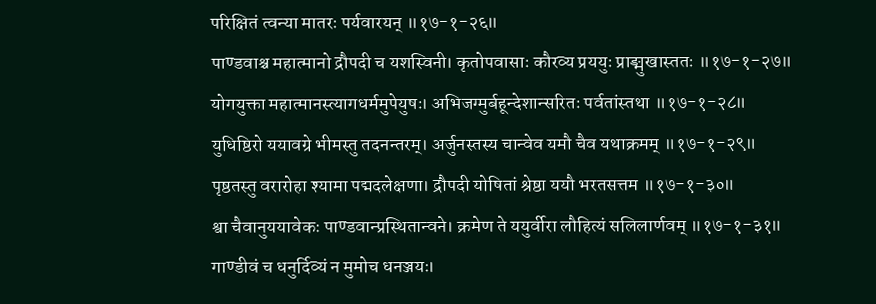परिक्षितं त्वन्या मातरः पर्यवारयन् ॥१७-१-२६॥
पाण्डवाश्च महात्मानो द्रौपदी च यशस्विनी। कृतोपवासाः कौरव्य प्रययुः प्राङ्मुखास्ततः ॥१७-१-२७॥
योगयुक्ता महात्मानस्त्यागधर्ममुपेयुषः। अभिजग्मुर्बहून्देशान्सरितः पर्वतांस्तथा ॥१७-१-२८॥
युधिष्ठिरो ययावग्रे भीमस्तु तदनन्तरम्। अर्जुनस्तस्य चान्वेव यमौ चैव यथाक्रमम् ॥१७-१-२९॥
पृष्ठतस्तु वरारोहा श्यामा पद्मदलेक्षणा। द्रौपदी योषितां श्रेष्ठा ययौ भरतसत्तम ॥१७-१-३०॥
श्वा चैवानुययावेकः पाण्डवान्प्रस्थितान्वने। क्रमेण ते ययुर्वीरा लौहित्यं सलिलार्णवम् ॥१७-१-३१॥
गाण्डीवं च धनुर्दिव्यं न मुमोच धनञ्जयः।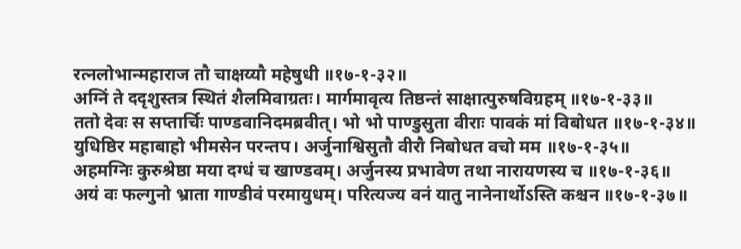रत्नलोभान्महाराज तौ चाक्षय्यौ महेषुधी ॥१७-१-३२॥
अग्निं ते ददृशुस्तत्र स्थितं शैलमिवाग्रतः। मार्गमावृत्य तिष्ठन्तं साक्षात्पुरुषविग्रहम् ॥१७-१-३३॥
ततो देवः स सप्तार्चिः पाण्डवानिदमब्रवीत्। भो भो पाण्डुसुता वीराः पावकं मां विबोधत ॥१७-१-३४॥
युधिष्ठिर महाबाहो भीमसेन परन्तप। अर्जुनाश्विसुतौ वीरौ निबोधत वचो मम ॥१७-१-३५॥
अहमग्निः कुरुश्रेष्ठा मया दग्धं च खाण्डवम्। अर्जुनस्य प्रभावेण तथा नारायणस्य च ॥१७-१-३६॥
अयं वः फल्गुनो भ्राता गाण्डीवं परमायुधम्। परित्यज्य वनं यातु नानेनार्थोऽस्ति कश्चन ॥१७-१-३७॥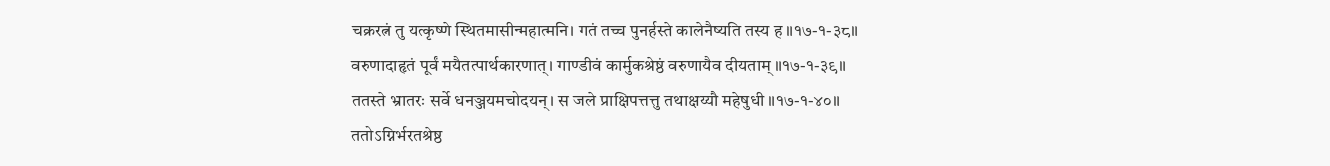चक्ररत्नं तु यत्कृष्णे स्थितमासीन्महात्मनि। गतं तच्च पुनर्हस्ते कालेनैष्यति तस्य ह ॥१७-१-३८॥
वरुणादाहृतं पूर्वं मयैतत्पार्थकारणात्। गाण्डीवं कार्मुकश्रेष्ठं वरुणायैव दीयताम् ॥१७-१-३९॥
ततस्ते भ्रातरः सर्वे धनञ्जयमचोदयन्। स जले प्राक्षिपत्तत्तु तथाक्षय्यौ महेषुधी ॥१७-१-४०॥
ततोऽग्निर्भरतश्रेष्ठ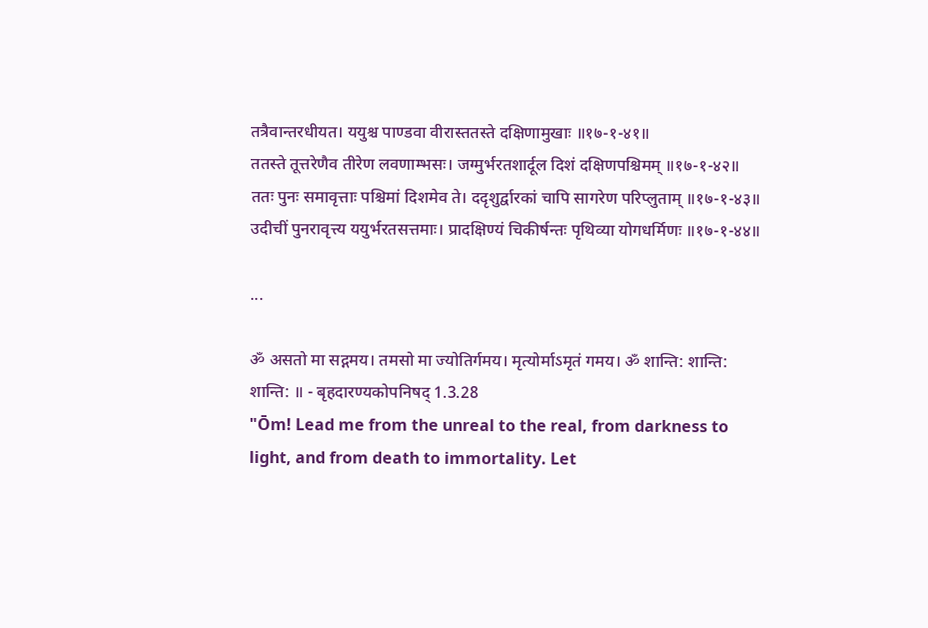तत्रैवान्तरधीयत। ययुश्च पाण्डवा वीरास्ततस्ते दक्षिणामुखाः ॥१७-१-४१॥
ततस्ते तूत्तरेणैव तीरेण लवणाम्भसः। जग्मुर्भरतशार्दूल दिशं दक्षिणपश्चिमम् ॥१७-१-४२॥
ततः पुनः समावृत्ताः पश्चिमां दिशमेव ते। ददृशुर्द्वारकां चापि सागरेण परिप्लुताम् ॥१७-१-४३॥
उदीचीं पुनरावृत्त्य ययुर्भरतसत्तमाः। प्रादक्षिण्यं चिकीर्षन्तः पृथिव्या योगधर्मिणः ॥१७-१-४४॥

...

ॐ असतो मा सद्गमय। तमसो मा ज्योतिर्गमय। मृत्योर्माऽमृतं गमय। ॐ शान्ति: शान्ति: शान्ति: ॥ - बृहदारण्यकोपनिषद् 1.3.28
"Ōm! Lead me from the unreal to the real, from darkness to light, and from death to immortality. Let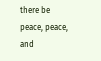there be peace, peace, and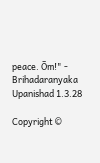peace. Ōm!" - Brihadaranyaka Upanishad 1.3.28

Copyright ©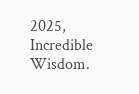2025, Incredible Wisdom.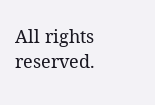All rights reserved.